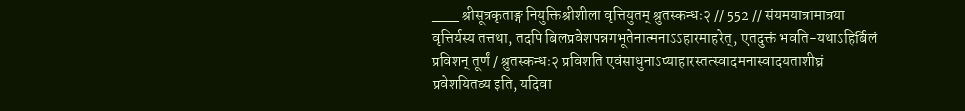___ श्रीसूत्रकृताङ्ग नियुक्तिश्रीशीला वृत्तियुतम् श्रुतस्कन्धः२ // 552 // संयमयात्रामात्रया वृत्तिर्यस्य तत्तथा, तदपि बिलप्रवेशपन्नगभूतेनात्मनाऽऽहारमाहरेत्, एतदुक्तं भवति-यथाऽहिर्बिलं प्रविशन् तूर्णं / श्रुतस्कन्धः२ प्रविशति एवंसाधुनाऽप्याहारस्तत्स्वादमनास्वादयताशीघ्रं प्रवेशयितव्य इति, यदिवा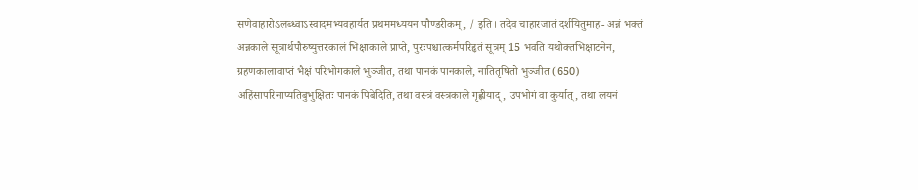सणेवाहारोऽलब्ध्वाऽस्वादमभ्यवहार्यत प्रथममध्ययन पौण्डरीकम्, / इति। तदेव चाहारजातं दर्शयितुमाह- अन्नं भक्तं अन्नकाले सूत्रार्थपौरुष्युत्तरकालं भिक्षाकाले प्राप्ते, पुरःपश्चात्कर्मपरिहृतं सूत्रम् 15 भवति यथोक्तभिक्षाटनेन, ग्रहणकालावाप्तं भैक्षं परिभोगकाले भुञ्जीत, तथा पानकं पानकाले, नातितृषितो भुञ्जीत (650) अहिंसापरिनाप्यतिबुभुक्षितः पानकं पिबेदिति, तथा वस्त्रं वस्त्रकाले गृह्णीयाद्, उपभोगं वा कुर्यात्, तथा लयनं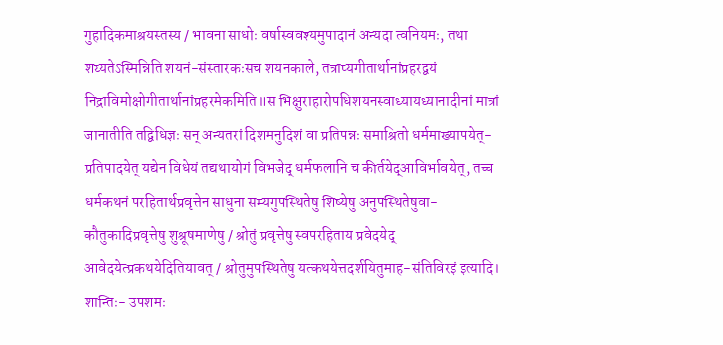गुहादिकमाश्रयस्तस्य / भावना साधोः वर्षास्ववश्यमुपादानं अन्यदा त्वनियमः, तथा शय्यतेऽस्मिन्निति शयनं-संस्तारकःसच शयनकाले, तत्राप्यगीतार्थानांप्रहरद्वयं निद्राविमोक्षोगीतार्थानांप्रहरमेकमिति॥स भिक्षुराहारोपधिशयनस्वाध्यायध्यानादीनां मात्रां जानातीति तद्विधिज्ञः सन् अन्यतरां दिशमनुदिशं वा प्रतिपन्नः समाश्रितो धर्ममाख्यापयेत्- प्रतिपादयेत् यद्येन विधेयं तद्यथायोगं विभजेद् धर्मफलानि च कीर्तयेद्आविर्भावयेत्, तच्च धर्मकथनं परहितार्थप्रवृत्तेन साधुना सम्यगुपस्थितेषु शिष्येषु अनुपस्थितेषुवा-कौतुकादिप्रवृत्तेषु शुश्रूषमाणेषु / श्रोतुं प्रवृत्तेषु स्वपरहिताय प्रवेदयेद् आवेदयेत्प्रकथयेदितियावत् / श्रोतुमुपस्थितेषु यत्कथयेत्तदर्शयितुमाह-संतिविरइं इत्यादि। शान्तिः- उपशमः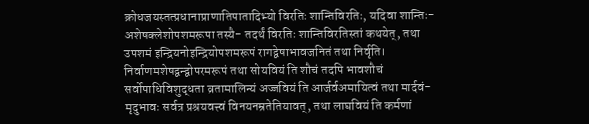क्रोधजयस्तत्प्रधानाप्राणातिपातादिभ्यो विरतिः शान्तिविरतिः, यदिवा शान्तिः- अशेषक्लेशोपशमरूपा तस्यै- तदर्थं विरतिः शान्तिविरतिस्तां कथयेत्, तथा उपशमं इन्द्रियनोइन्द्रियोपशमरूपं रागद्वेषाभावजनितं तथा निर्वृति। निर्वाणमशेषद्वन्द्वोपरमरूपं तथा सोयवियं ति शौचं तदपि भावशौचं सर्वोपाधिविशुद्धता व्रतामालिन्यं अज्जवियं ति आर्जर्वअमायित्वं तथा मार्दवं- मृदुभावः सर्वत्र प्रश्रयवत्त्वं विनयनम्रतेतियावत्, तथा लाघवियं ति कर्मणां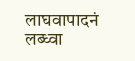लाघवापादनं लब्ध्वा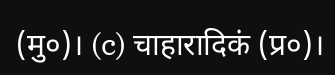(मु०)। (c) चाहारादिकं (प्र०)।